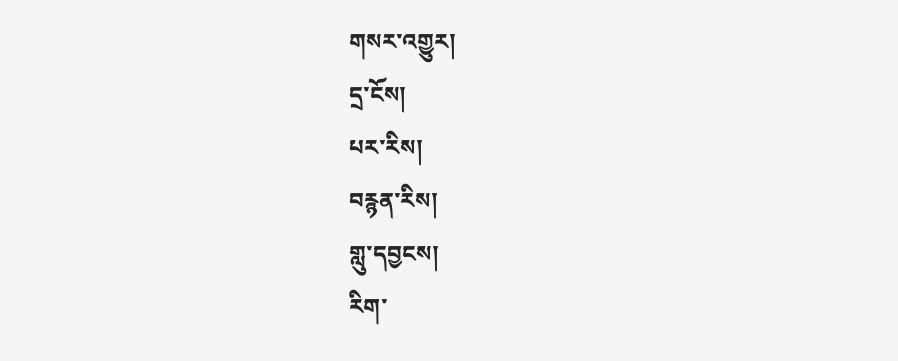གསར་འགྱུར།
དྲ་ངོས།
པར་རིས།
བརྙན་རིས།
གླུ་དབྱངས།
རིག་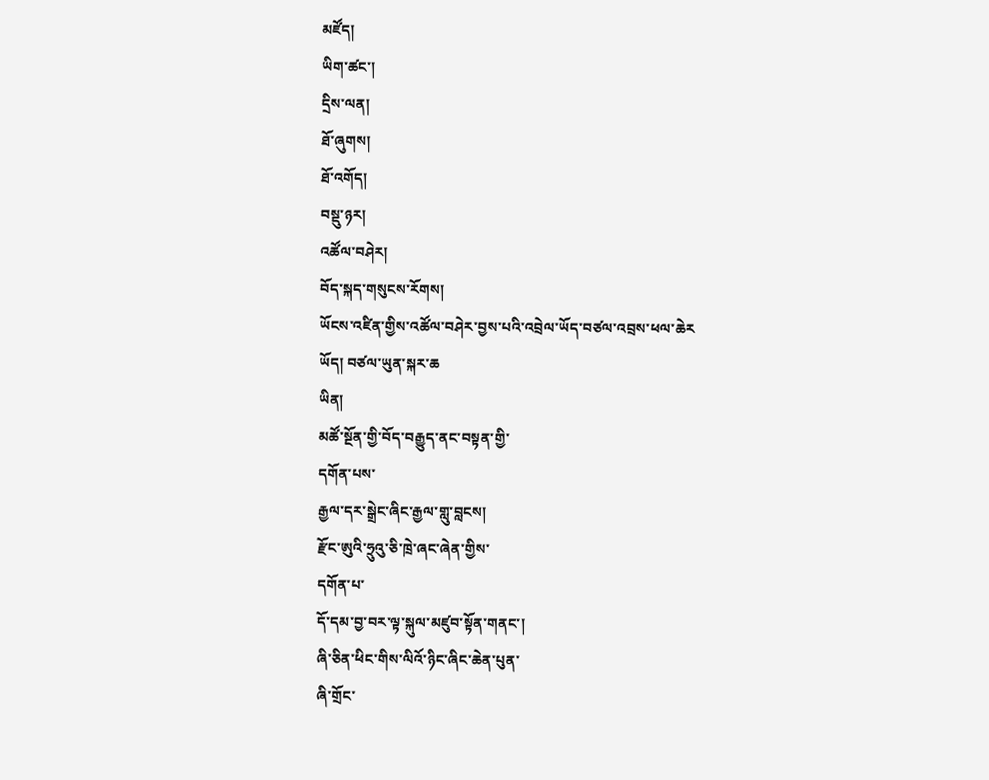མཛོད།
ཡིག་ཚང་།
དྲིས་ལན།
ཐོ་ཞུགས།
ཐོ་འགོད།
བསྡུ་ཉར།
འཚོལ་བཤེར།
བོད་སྐད་གསུངས་རོགས།
ཡོངས་འཛིན་གྱིས་འཚོལ་བཤེར་བྱས་པའི་འབྲེལ་ཡོད་བཙལ་འབྲས་ཕལ་ཆེར
ཡོད། བཙལ་ཡུན་སྐར་ཆ
ཡིན།
མཚོ་སྔོན་གྱི་བོད་བརྒྱུད་ནང་བསྟན་གྱི་
དགོན་པས་
རྒྱལ་དར་སྒྲེང་ཞིང་རྒྱལ་གླུ་བླངས།
རྫོང་ཨུའི་ཧྲུའུ་ཅི་ཁྲེ་ཞང་ཞེན་གྱིས་
དགོན་པ་
དོ་དམ་བྱ་བར་ལྟ་སྐུལ་མཛུབ་སྟོན་གནང་།
ཞི་ཅིན་ཕིང་གིས་ལིའོ་ཉིང་ཞིང་ཆེན་པུན་
ཞི་གྲོང་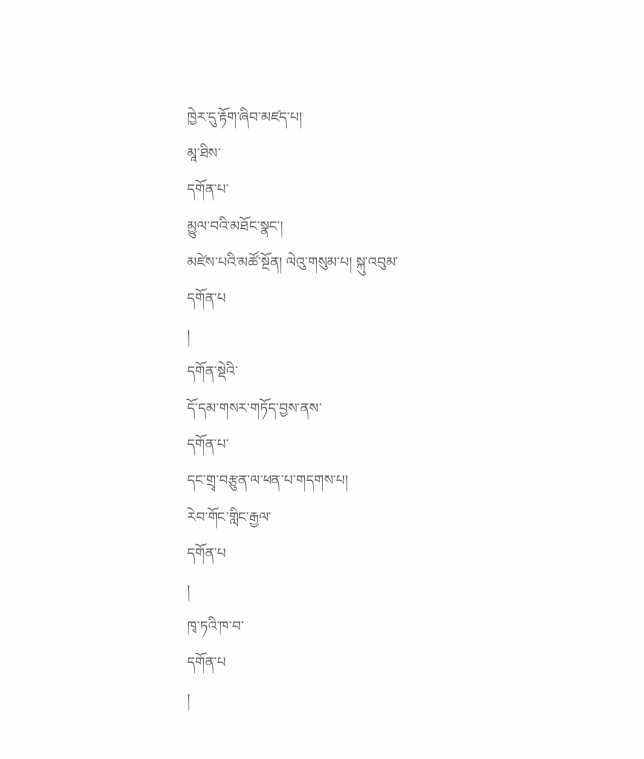ཁྱེར་དུ་རྟོག་ཞིབ་མཛད་པ།
མཱ་ཐིས་
དགོན་པ་
མྱུལ་བའི་མཐོང་སྣང་།
མཛེས་པའི་མཚོ་སྔོན། ལེའུ་གསུམ་པ། སྐུ་འབུམ་
དགོན་པ
།
དགོན་སྡེའི་
དོ་དམ་གསར་གཏོད་བྱས་ནས་
དགོན་པ་
དང་གྲྭ་བརྩུན་ལ་ཕན་པ་གདགས་པ།
རེབ་གོང་གླིང་རྒྱལ་
དགོན་པ
།
ཁྭ་ཏའི་ཁ་བ་
དགོན་པ
།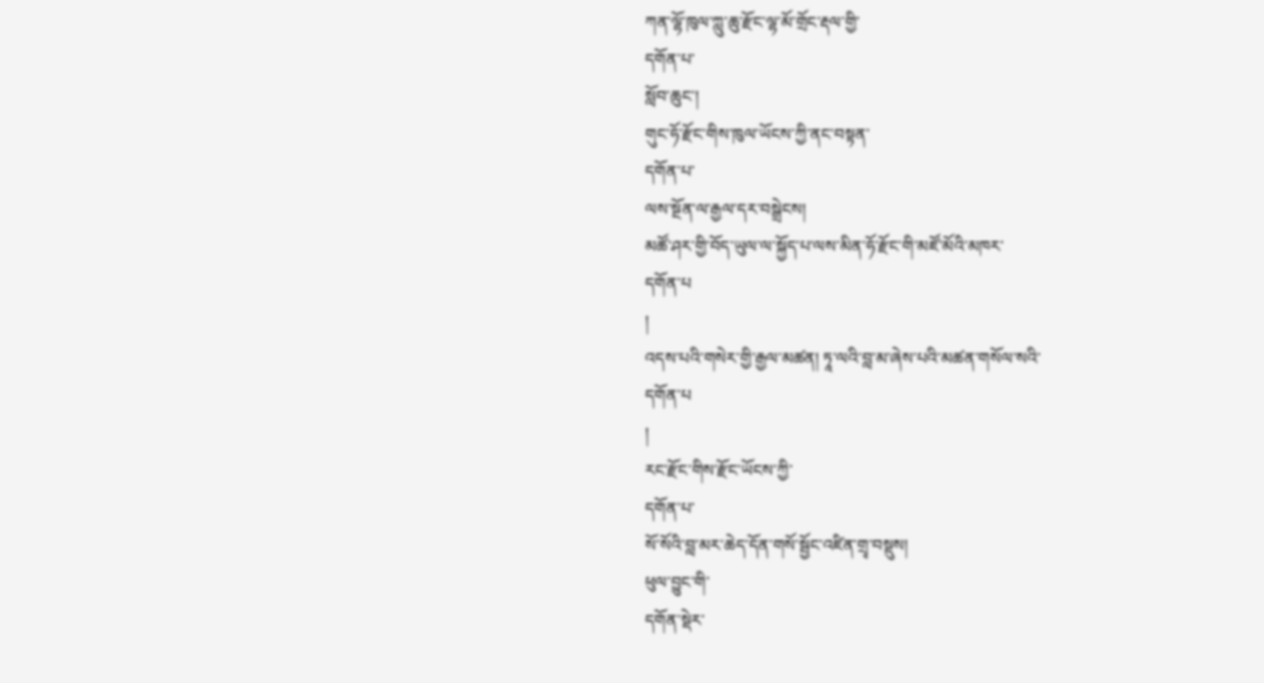ཀན་ལྷོ་ཁུལ་ཀླུ་ཆུ་རྫོང་ལྷ་མོ་གྲོང་རྡལ་གྱི་
དགོན་པ་
སློབ་ཆུང་།
གུང་ཧོ་རྫོང་གིས་ཁུལ་ཡོངས་ཀྱི་ནང་བསྟན་
དགོན་པ་
ལས་སྔོན་ལ་རྒྱལ་དར་བསྒྲེངས།
མཚོ་ཤར་གྱི་བོད་ཡུལ་ལ་སྐྱོད་པ་ལས་མིན་ཧོ་རྫོང་གི་མཛོ་མོའི་མཁར་
དགོན་པ
།
འདས་པའི་གསེར་གྱི་རྒྱལ་མཚན། ཏཱ་ལའི་བླ་མ་ཞེས་པའི་མཚན་གསོལ་སའི་
དགོན་པ
།
རང་རྫོང་གིས་རྫོང་ཡོངས་ཀྱི་
དགོན་པ་
སོ་སོའི་བླ་མར་ཆེད་དོན་གསོ་སྦྱོང་འཛིན་གྲྭ་བསྡུས།
ཕུལ་བྱུང་གི་
དགོན་སྡེར་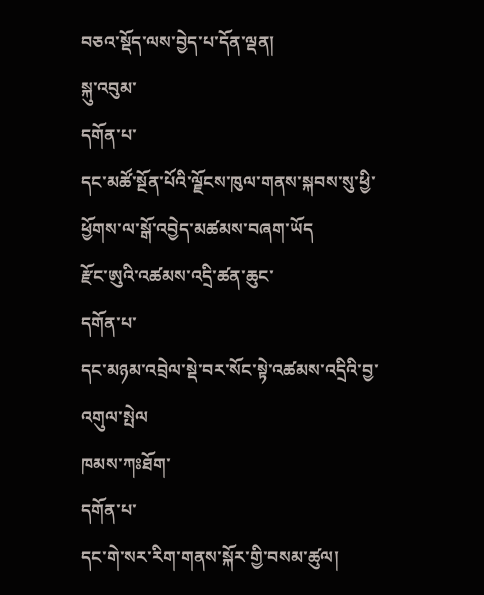བཅའ་སྡོད་ལས་བྱེད་པ་དོན་ལྡན།
སྐུ་འབུམ་
དགོན་པ་
དང་མཚོ་སྔོན་པོའི་ལྗོངས་ཁུལ་གནས་སྐབས་སུ་ཕྱི་ཕྱོགས་ལ་སྒོ་འབྱེད་མཚམས་བཞག་ཡོད
རྫོང་ཨུའི་འཚམས་འདྲི་ཚན་ཆུང་
དགོན་པ་
དང་མཉམ་འབྲེལ་སྡེ་བར་སོང་སྟེ་འཚམས་འདྲིའི་བྱ་འགུལ་སྤེལ
ཁམས་ཀཿཐོག་
དགོན་པ་
དང་གེ་སར་རིག་གནས་སྐོར་གྱི་བསམ་ཚུལ།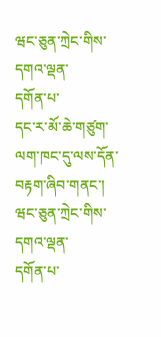ཝང་ཅུན་ཀྲེང་གིས་དགའ་ལྡན་
དགོན་པ་
དང་ར་མོ་ཆེ་གཙུག་ལག་ཁང་དུ་ལས་དོན་བརྟག་ཞིབ་གནང་།
ཝང་ཅུན་ཀྲེང་གིས་དགའ་ལྡན་
དགོན་པ་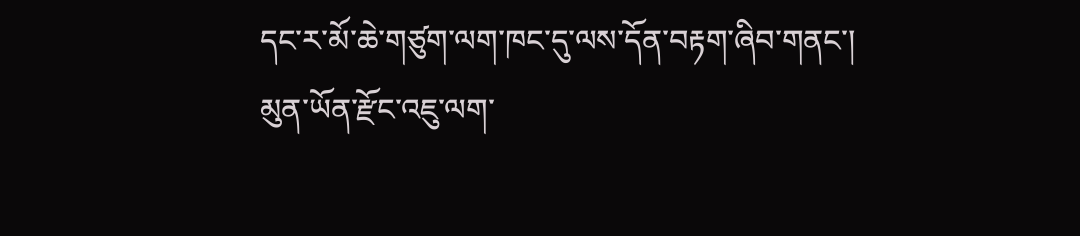དང་ར་མོ་ཆེ་གཙུག་ལག་ཁང་དུ་ལས་དོན་བརྟག་ཞིབ་གནང་།
མུན་ཡོན་རྫོང་འཇུ་ལག་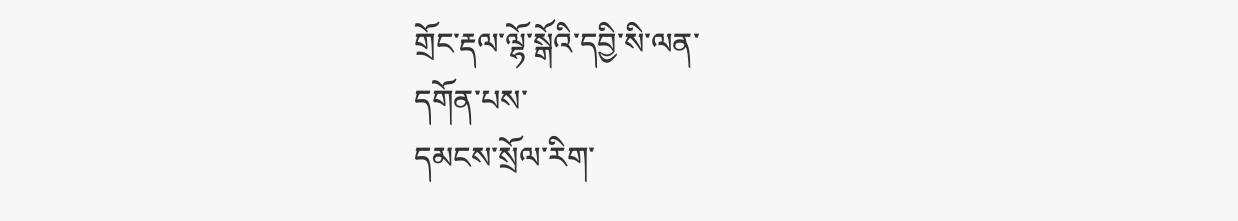གྲོང་རྡལ་ལྷོ་སྒོའི་དབྱི་སི་ལན་
དགོན་པས་
དམངས་སྲོལ་རིག་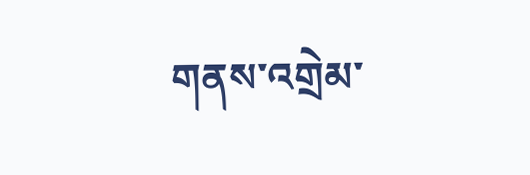གནས་འགྲེམ་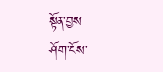སྟོན་བྱས
ཤོག་ངོས་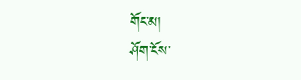གོང་མ།
ཤོག་ངོས་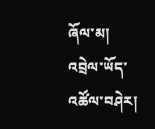ཞོལ་མ།
འབྲེལ་ཡོད་འཚོལ་བཤེར།